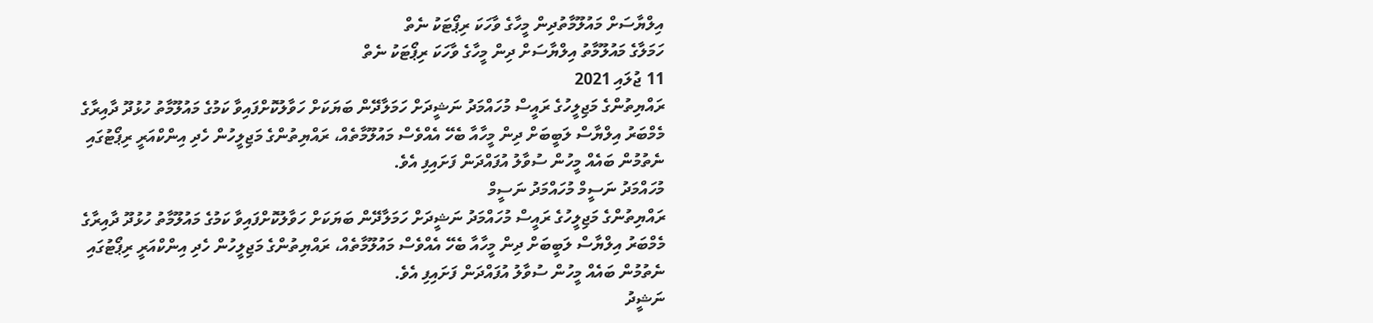އިލްޔާސަށް މައުލޫމާތުދިން މީހާގެ ވާހަކަ ރިޕޯޓަކު ނެތް
ހަމަލާގެ މައުލޫމާތު އިލްޔާސަށް ދިން މީހާގެ ވާހަކަ ރިޕޯޓަކު ނެތް
11 ޖުލައި 2021
ރައްޔިތުންގެ މަޖިލީހުގެ ރައީސް މުހައްމަދު ނަޝީދަށް ހަމަލާދޭން ބަޔަކަށް ހަވާލުކޮށްފައިވާ ކަމުގެ މައުލޫމާތު ހުޅުދޫ ދާއިރާގެ މެމްބަރު އިލްޔާސް ލަބީބަށް ދިން މީހާއާ ބެހޭ އެއްވެސް މައުލޫމާތެއް، ރައްޔިތުންގެ މަޖިލީހުން ހެދި އިންކްއަރީ ރިޕޯޓުގައި ނެތުމުން ބައެއް މީހުން ސުވާލު އުފައްދަން ފަށައިފި އެވެ.
މުހައްމަދު ނަސީމް މުހައްމަދު ނަސީމް
ރައްޔިތުންގެ މަޖިލީހުގެ ރައީސް މުހައްމަދު ނަޝީދަށް ހަމަލާދޭން ބަޔަކަށް ހަވާލުކޮށްފައިވާ ކަމުގެ މައުލޫމާތު ހުޅުދޫ ދާއިރާގެ މެމްބަރު އިލްޔާސް ލަބީބަށް ދިން މީހާއާ ބެހޭ އެއްވެސް މައުލޫމާތެއް، ރައްޔިތުންގެ މަޖިލީހުން ހެދި އިންކްއަރީ ރިޕޯޓުގައި ނެތުމުން ބައެއް މީހުން ސުވާލު އުފައްދަން ފަށައިފި އެވެ.
ނަޝީދު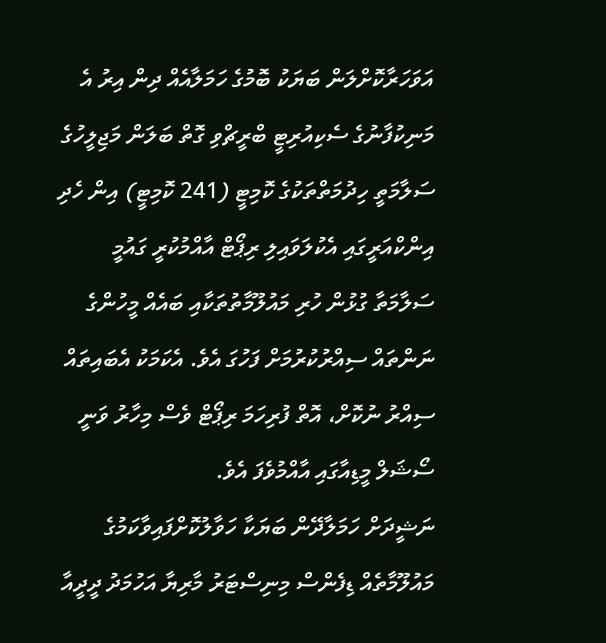އަވަހަރާކޮށްލަން ބަޔަކު ބޮމުގެ ހަމަލާއެއް ދިން އިރު އެ މަނިކުފާނުގެ ސެކިއުރިޓީ ބްރީޗްވި ގޮތް ބަލަން މަޖިލީހުގެ ސަލާމަތީ ހިދުމަތްތަކުގެ ކޮމިޓީ (241 ކޮމިޓީ) އިން ހެދި އިންކްއަރީގައި އެކުލަވައިލި ރިޕޯޓް އާއްމުކުރީ ގައުމީ ސަލާމަތާ ގުޅުން ހުރި މައުލޫމާތުތަކާއި ބައެއް މީހުންގެ ނަންތައް ސިއްރުކުރުމަށް ފަހުގަ އެވެ. އެކަމަކު އެބައިތައް ސިއްރު ނުކޮށް، އޮތް ފުރިހަމަ ރިޕޯޓް ވެސް މިހާރު ވަނީ ސޯޝަލް މީޑިއާގައި އާއްމުވެފަ އެވެ.
ނަޝީދަށް ހަމަލާދޭން ބަޔަކާ ހަވާލުކޮށްފައިވާކަމުގެ މައުލޫމާތެއް ޑިފެންސް މިނިސްޓަރު މާރިޔާ އަހުމަދު ދީދީއާ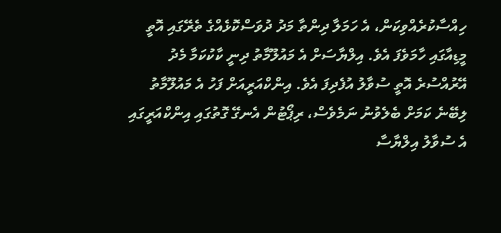ހިއްސާކުރެއްވިކަން، އެ ހަމަލާ ދިންތާ މަދު ދުވަސްކޮޅެއްގެ ތެރޭގައި އޮތީ މީޑިއާގައި ހާމަވެފަ އެވެ. އިލްޔާސަށް އެ މައުލޫމާތު ދިނީ ކާކުކަމާ މެދު އޭރުއްސުރެ އޮތީ ސުވާލު އުފެދިފަ އެވެ. އިންކްއަރީއަށް ފަހު އެ މައުލޫމާތު ލިބޭނެ ކަމަށް ބެލެވުނު ނަމެވެސް، ރިޕޯޓުން އެނގޭ ގޮތުގައި އިންކްއަރީގައި އެ ސުވާލު އިލްޔާސާ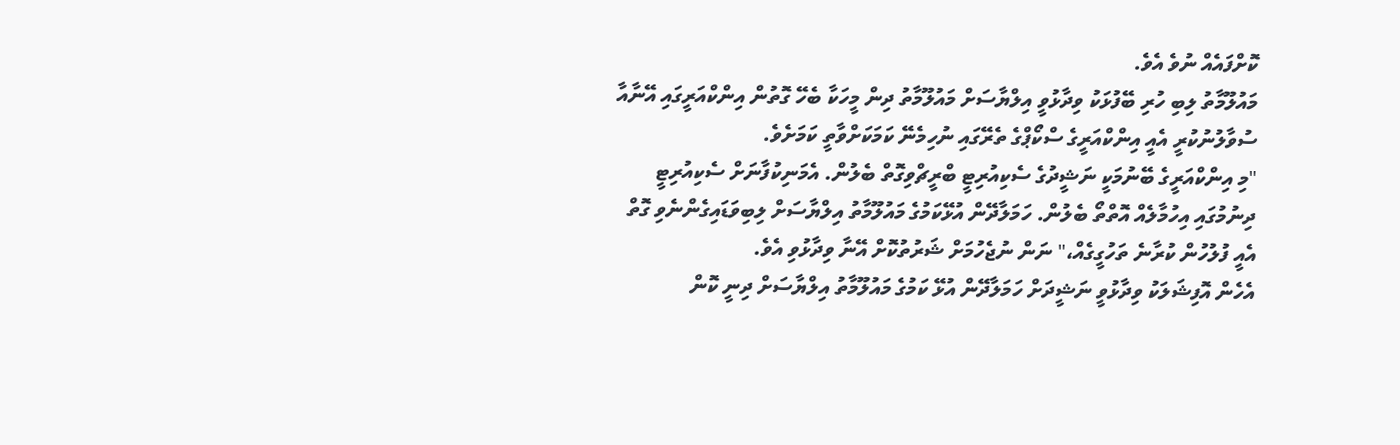ކޮށްފައެއް ނުވެ އެވެ.
މައުލޫމާތު ލިބި ހުރި ބޭފުޅަކު ވިދާޅުވީ އިލްޔާސަށް މައުލޫމާތު ދިން މީހަކާ ބެހޭ ގޮތުން އިންކްއަރީގައި އޭނާއާ ސުވާލުނުކުރީ އެއީ އިންކްއަރީގެ ސްކޯޕްގެ ތެރޭގައި ނުހިމެނޭ ކަމަކަށްވާތީ ކަމަށެވެ.
"މި އިންކްއަރީގެ ބޭނުމަކީ ނަޝީދުގެ ސެކިއުރިޓީ ބްރީޗްވިގޮތް ބެލުން. އެމަނިކުފާނަށް ސެކިއުރިޓީ ދިނުމުގައި އިހުމާލެއް އޮތްތޯ ބެލުން. ހަމަލާދޭން އުޅޭކަމުގެ މައުލޫމާތު އިލްޔާސަށް ލިބިވަޑައިގެންނެވި ގޮތް އެއީ ފުލުހުން ކުރާނެ ތަހުގީގެއް،" ނަން ނުޖެހުމަށް ޝަރުތުކޮށް އޭނާ ވިދާޅުވި އެވެ.
އެހެން އޮފިޝަލަކު ވިދާޅުވީ ނަޝީދަށް ހަމަލާދޭން އުޅޭ ކަމުގެ މައުލޫމާތު އިލްޔާސަށް ދިނީ ކޮން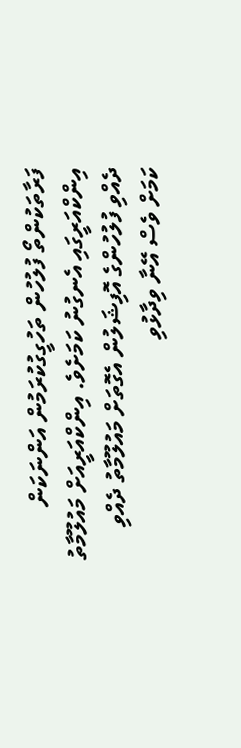ފަރާތަކުންތޯ ފުލުހުން ތަހުގީގުކުރަމުން އަންނަކަން އިންކްއަރީގައި އެނގުނު ކަމަށެވެ. އިންކްއަރީއަށް މައުލޫމާތު ދެއްވި ފުލުހުންގެ އޮފިޝަލުން އެގޮތަށް މައުލޫމާތު ދެއްވި ކަމަށް ވެސް އޭނާ ވިދާޅުވި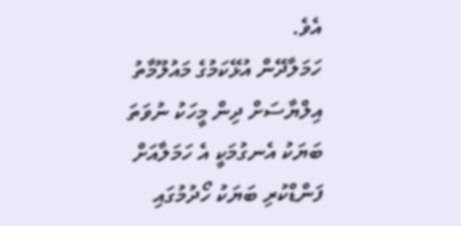އެވެ.
ހަމަލާދޭން އުޅޭކަމުގެ މައުލޫމާތު އިލްޔާސަށް ދިން މީހަކު ނުވަތަ ބަޔަކު އެނގުމަކީ އެ ހަމަލާއަށް ފަންޑްކުރި ބަޔަކު ހޯދުމުގައި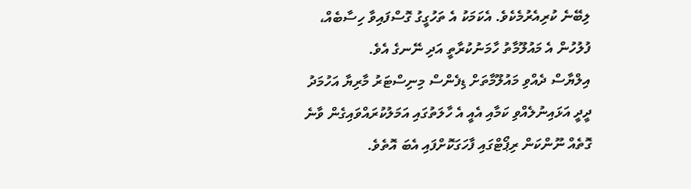ލިބޭނެ ކުރިއެރުމެކެވެ. އެކަމަކު އެ ތަހުގީގު ގޮސްފައިވާ ހިސާބެއް، ފުލުހުން އެ މައުލޫމާތު ހާމަނުކުރާތީ އަދި ނޭނގެ އެވެ.
އިލްޔާސް ދެއްވި މައުލޫމާތަށް ޑިފެންސް މިނިސްޓަރު މާރިޔާ އަހުމަދު ދީދީ އަޅައިނުލެއްވި ކަމާއި އެއީ އެ ހާލަތުގައި އަމަލުކުރައްވައިގެން ވާނެ ގޮތެއް ނޫންކަން ރިޕޯޓްގައި ފާހަގަކޮށްފައި އެބަ އޮތެވެ.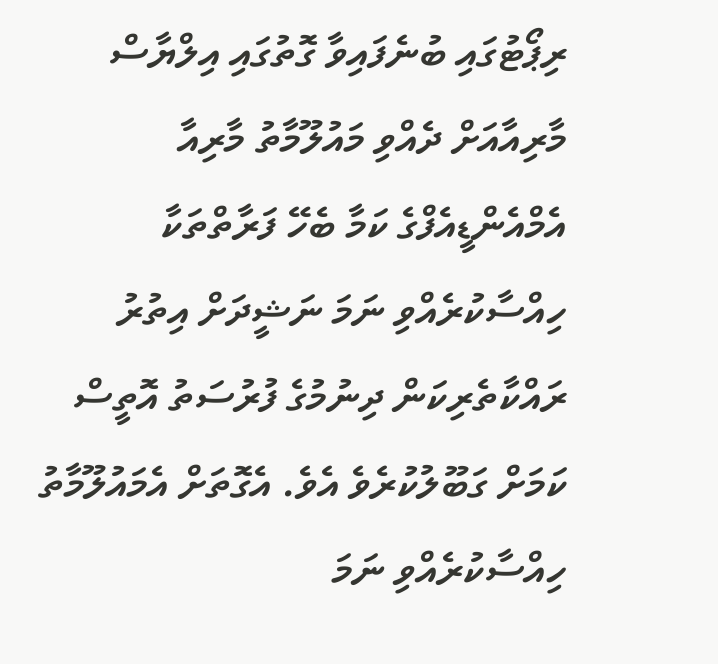ރިޕޯޓުގައި ބުނެފައިވާ ގޮތުގައި އިލްޔާސް މާރިއާއަށް ދެއްވި މައުލޫމާތު މާރިއާ އެމްއެންޑީއެފްގެ ކަމާ ބެހޭ ފަރާތްތަކާ ހިއްސާކުރެއްވި ނަމަ ނަޝީދަށް އިތުރު ރައްކާތެރިކަން ދިނުމުގެ ފުރުސަތު އޮތީސް ކަމަށް ގަބޫލުކުރެވެ އެވެ. އެގޮތަށް އެމައުލޫމާތު ހިއްސާކުރެއްވި ނަމަ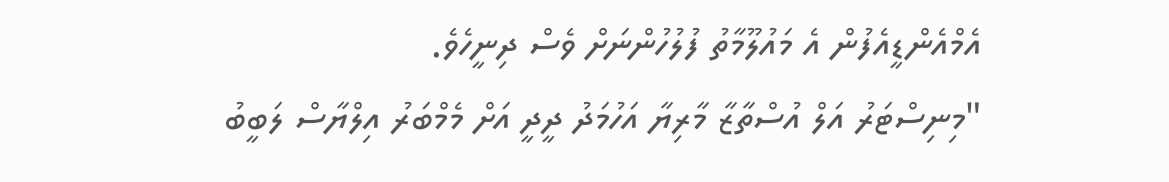އެމްއެންޑީއެފުން އެ މައުލޫމާތު ފުލުހުންނަށް ވެސް ދިނީހެވެ.
"މިނިސްޓަރު އަލް އުސްތާޒާ މާރިޔާ އަހުމަދު ދީދީ އަށް މެމްބަރު އިލްޔާސް ލަބީބު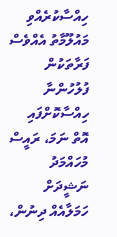ހިއްސާކުރެއްވި މައުލޫމާތު އެއްވެސް ފަރާތަކުން ފުލުހުންނާ ހިއްސާކޮށްފައި އޮތް ނަމަ، ރައީސް މުހައްމަދު ނަޝީދަށް ހަމަލާއެއް ދިނުން،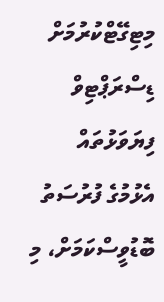މިޓިގޭޓްކުރުމަށް ޑިސްރަޕްޓިވް ފިޔަވަޅުތައް އެޅުމުގެ ފުރުސަތު ބޮޑުވީސްކަމަށް، މި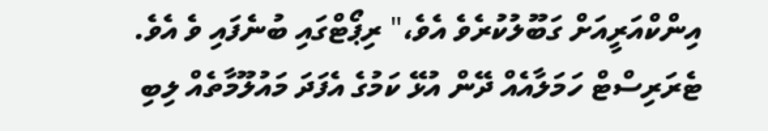އިންކްއަރީއަށް ގަބޫލުކުރެވެ އެވެ،" ރިޕޯޓްގައި ބުނެފައި ވެ އެވެ.
ޓެރަރިސްޓް ހަމަލާއެއް ދޭން އުޅޭ ކަމުގެ އެފަދަ މައުލޫމާތެއް ލިބި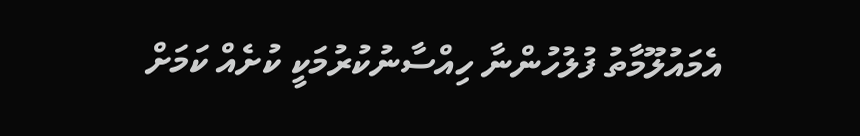އެމައުލޫމާތު ފުލުހުންނާ ހިއްސާނުކުރުމަކީ ކުށެއް ކަމަށް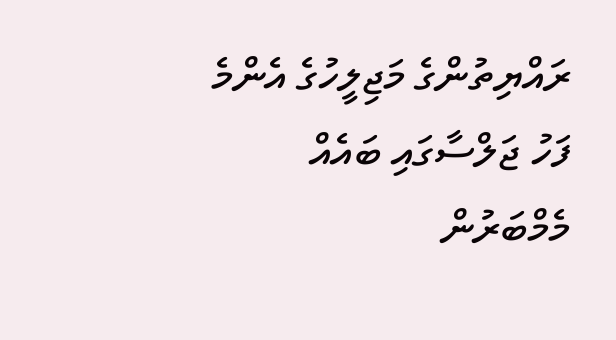ރައްޔިތުންގެ މަޖިލީހުގެ އެންމެ ފަހު ޖަލްސާގައި ބައެއް މެމްބަރުން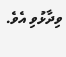ވިދާޅުވި އެވެ.